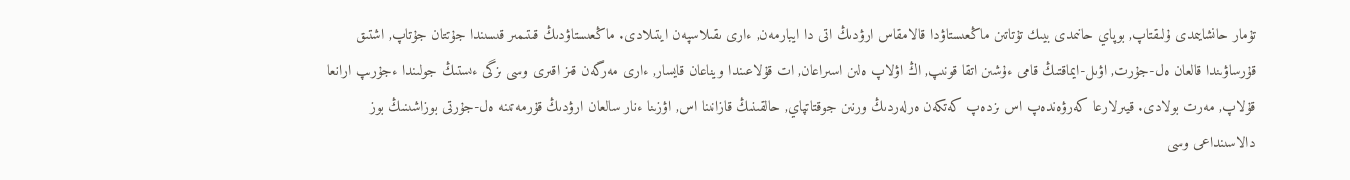تۇمار حانشايىمدى ۇلىقتاپ, بوپاي حانىمدى بيىك تۇتاتىن ماڭعىستاۋدا قالامقاس ارۋدىڭ اتى دا ايبارمەن, ءارى ىقىلاسپەن ايتىلادى. ماڭعىستاۋدىڭ قىتىمىر قىسىندا جۇتتان جۇتاپ, اشتىق قۇرساۋىندا قالعان ەل-جۇرت, اۋىل-ايماقتىڭ قامى ءۇشىن اتقا قونىپ, اڭ اۋلاپ ەلىن اسىراعان, ات قۇلاعىندا ويناعان قايسار, ءارى مەرگەن قىز اقىرى وسى ىزگى ءىستىڭ جولىندا ءجۇرىپ ارانعا قۇلاپ, مەرت بولادى. قيىرلارعا كەرۋەندەپ اس ىزدەپ كەتكەن ەرلەردىڭ ورنىن جوقتاتپاي, حالقىنىڭ قازانىنا اس, اۋزىنا ءنار سالعان ارۋدىڭ قۇرمەتىنە ەل-جۇرتى بوزاشىنىڭ بوز دالاسىنداعى وسى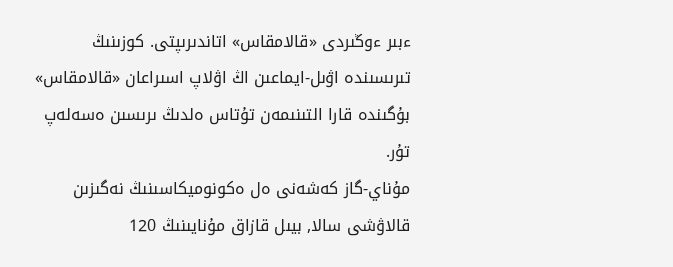ءبىر ءوڭىردى «قالامقاس» اتاندىرىپتى. كوزىنىڭ تىرىسىندە اۋىل-ايماعىن اڭ اۋلاپ اسىراعان «قالامقاس» بۇگىندە قارا التىنىمەن تۇتاس ەلدىڭ ىرىسىن ەسەلەپ تۇر.
مۇناي-گاز كەشەنى ەل ەكونوميكاسىنىڭ نەگىزىن قالاۋشى سالا, بيىل قازاق مۇنايىنىڭ 120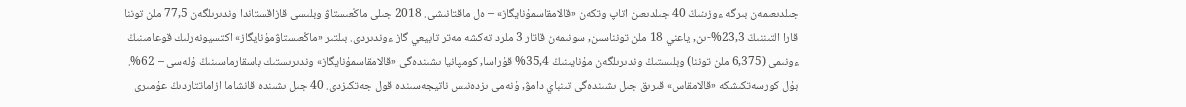جىلدىعىمەن بىرگە ءوزىنىڭ 40 جىلدىعىن اتاپ وتكەن «قالامقاسمۇنايگاز» – ەل ماقتانىشى. 2018 جىلى ماڭعىستاۋ وبلىسى قازاقستاندا وندىرىلگەن 77,5 ملن توننا قارا التىننىڭ 23,3%-ىن, ياعني 18 ملن تونناسىن, سونىمەن قاتار 3 ملرد تەكشە مەتر تابيعي گاز ءوندىردى. بىلتىر «ماڭعىستاۋمۇنايگاز» اكتسيونەرلىك قوعامىنىڭ ءونىمى (6,375 ملن توننا) وبلىستىڭ وندىرىلگەن مۇنايىنىڭ 35,4% قۇراسا, كومپانيا ىشىندەگى «قالامقاسمۇنايگاز» وندىرىستىك باسقارماسىنىڭ ۇلەسى – 62%. بۇل كورسەتكىشكە «قالامقاس» قىرىق جىل ىشىندەگى تىنباي دامۋ, ۇنەمى ىزدەنىس ناتيجەسىندە قول جەتكىزدى. 40 جىل ىشىندە قانشاما ازاماتتاردىڭ عۇمىرى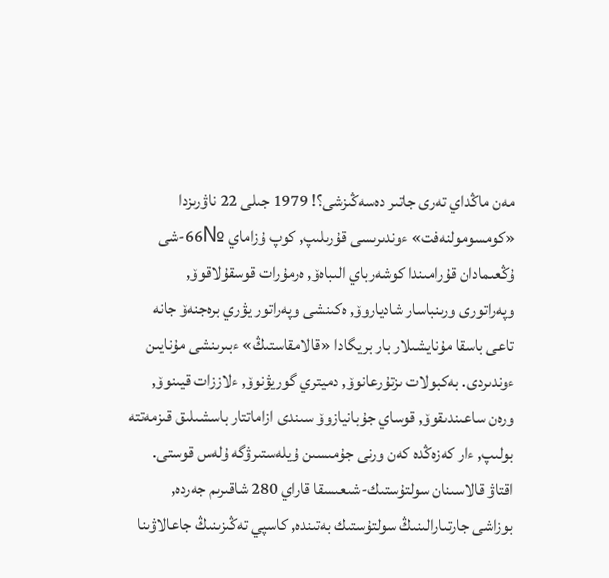مەن ماڭداي تەرى جاتىر دەسەڭىزشى؟! 1979 جىلى 22 ناۋرىزدا «كومسومولنەفت» ءوندىرىسى قۇرىلىپ, كوپ ۇزاماي №66-شى ۇڭعىمادان قۇرامىندا كوشەرباي الىباەۆ, ەرمۇرات قوسقۇلاقوۆ, وپەراتورى ورىنباسار شادياروۆ, ەكىنشى وپەراتور يۋري برەجنەۆ جانە تاعى باسقا مۇنايشىلار بار بريگادا «قالامقاستىڭ» ءبىرىنشى مۇنايىن ءوندىردى. بەكبولات ىزتۇرعانوۆ, دميتري گوريۋنوۆ, ءلاززات قيىنوۆ, ورەن ساعىندىقوۆ, قوساي جۇبانيازوۆ سىندى ازاماتتار باسشىلىق قىزمەتتە بولىپ, ءار كەزەڭدە كەن ورنى جۇمىسىن ۇيلەستىرۋگە ۇلەس قوستى.
اقتاۋ قالاسىنان سولتۇستىك-شىعىسقا قاراي 280 شاقىرىم جەردە, بوزاشى جارتىارالىنىڭ سولتۇستىك بەتىندە, كاسپي تەڭىزىنىڭ جاعالاۋىنا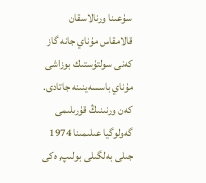سۇعىنا ورنالاسقان قالامقاس مۇناي جانە گاز كەنى سولتۇستىك بوزاشى مۇناي باسسەينىنە جاتادى. كەن ورنىنىڭ قۇرىلىمى گەولوگيا عىلىمىنا 1974 جىلى بەلگىلى بولىپ, ەكى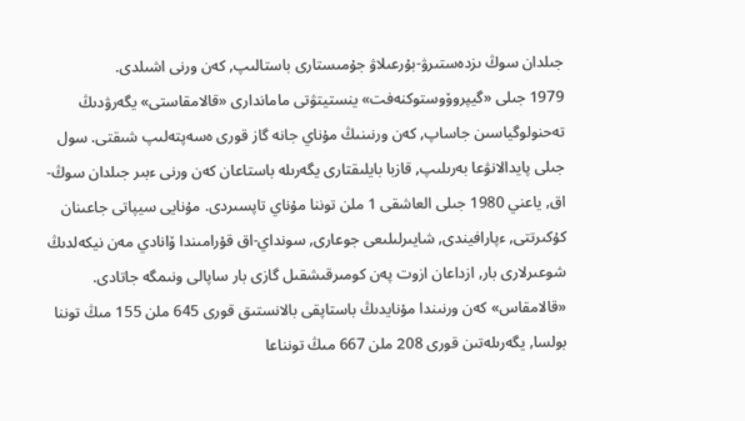جىلدان سوڭ ىزدەستىرۋ-بۇرعىلاۋ جۇمىستارى باستالىپ, كەن ورنى اشىلدى.
1979 جىلى «گيپروۆوستوكنەفت» ينستيتۋتى ماماندارى «قالامقاستى» يگەرۋدىڭ تەحنولوگياسىن جاساپ, كەن ورنىنىڭ مۇناي جانە گاز قورى ەسەپتەلىپ شىقتى. سول جىلى پايدالانۋعا بەرىلىپ, قازبا بايلىقتارى يگەرىلە باستاعان كەن ورنى ءبىر جىلدان سوڭ-اق, ياعني 1980 جىلى العاشقى 1 ملن توننا مۇناي تاپسىردى. مۇنايى سيپاتى جاعىنان كۇكىرتتى, ءپارافيندى, شايىرلىلىعى جوعارى, سونداي-اق قۇرامىندا ۆانادي مەن نيكەلدىڭ شوعىرلارى بار, ازداعان ازوت پەن كومىرقىشقىل گازى بار ساپالى ونىمگە جاتادى. «قالامقاس» كەن ورنىندا مۇنايدىڭ باستاپقى بالانستىق قورى 645 ملن 155 مىڭ توننا بولسا, يگەرىلەتىن قورى 208 ملن 667 مىڭ تونناعا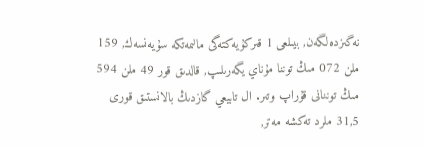نەگىزدەلگەن, بيىلعى 1 قىركۇيەكتەگى مالىمەتكە سۇيەنسەك, 159 ملن 072 مىڭ توننا مۇناي يگەرىلىپ, قالدىق قور 49 ملن 594 مىڭ توننانى قۇراپ وتىر. ال تابيعي گازدىڭ بالانستىق قورى 31,5 ملرد تەكشە مەتر,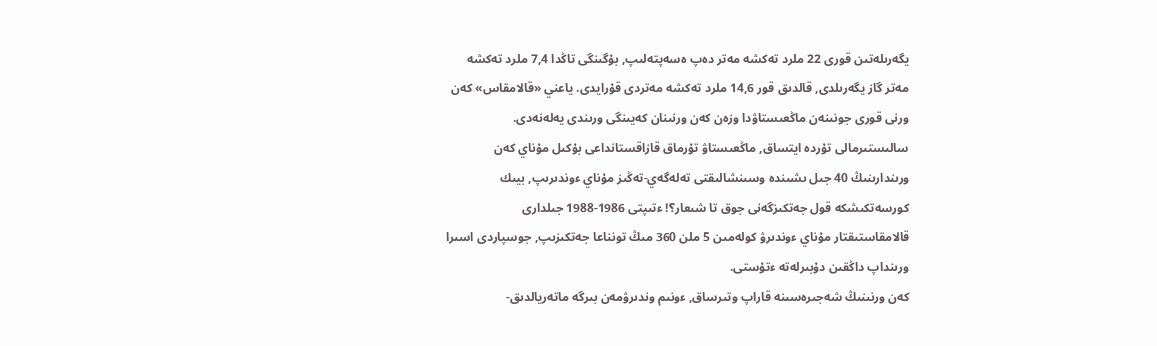يگەرىلەتىن قورى 22 ملرد تەكشە مەتر دەپ ەسەپتەلىپ, بۇگىنگى تاڭدا 7,4 ملرد تەكشە مەتر گاز يگەرىلدى, قالدىق قور 14,6 ملرد تەكشە مەتردى قۇرايدى. ياعني «قالامقاس» كەن ورنى قورى جونىنەن ماڭعىستاۋدا وزەن كەن ورنىنان كەيىنگى ورىندى يەلەنەدى. سالىستىرمالى تۇردە ايتساق, ماڭعىستاۋ تۇرماق قازاقستانداعى بۇكىل مۇناي كەن ورىندارىنىڭ 40 جىل ىشىندە وسىنشالىقتى تەلەگەي-تەڭىز مۇناي ءوندىرىپ, بيىك كورسەتكىشكە قول جەتكىزگەنى جوق تا شىعار؟! ءتىپتى 1986-1988 جىلدارى قالامقاستىقتار مۇناي ءوندىرۋ كولەمىن 5 ملن 360 مىڭ تونناعا جەتكىزىپ, جوسپاردى اسىرا ورىنداپ داڭقىن دۇبىرلەتە ءتۇستى.
كەن ورنىنىڭ شەجىرەسىنە قاراپ وتىرساق, ءونىم وندىرۋمەن بىرگە ماتەريالدىق-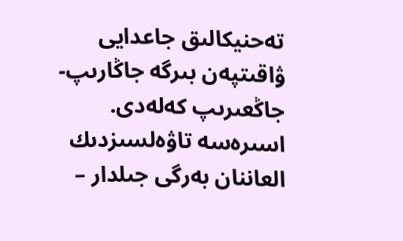تەحنيكالىق جاعدايى ۋاقىتپەن بىرگە جاڭارىپ-جاڭعىرىپ كەلەدى. اسىرەسە تاۋەلسىزدىك العاننان بەرگى جىلدار –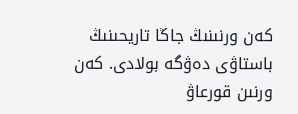كەن ورنىنىڭ جاڭا تاريحىنىڭ باستاۋى دەۋگە بولادى. كەن ورنىن قورعاۋ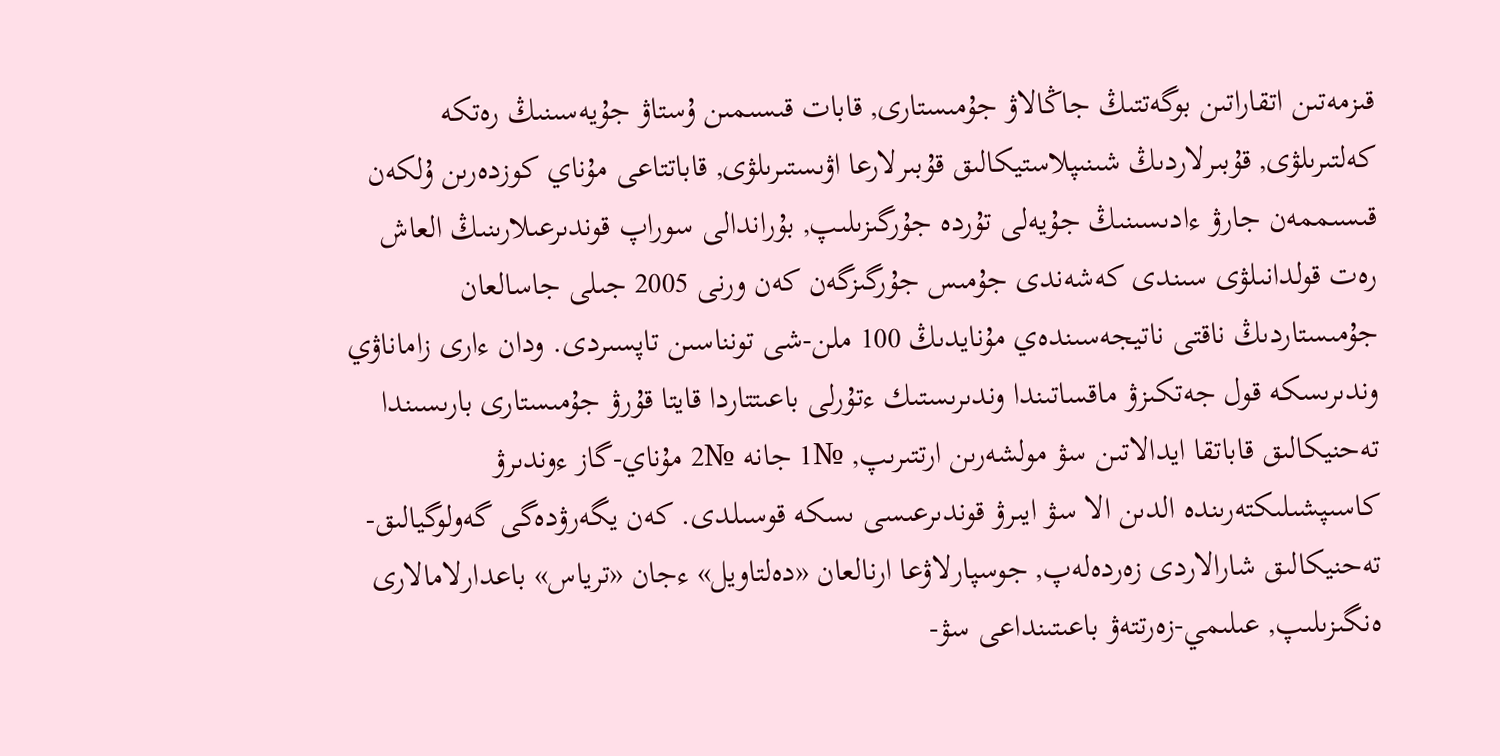قىزمەتىن اتقاراتىن بوگەتتىڭ جاڭالاۋ جۇمىستارى, قابات قىسىمىن ۇستاۋ جۇيەسىنىڭ رەتكە كەلتىرىلۋى, قۇبىرلاردىڭ شىنىپلاستيكالىق قۇبىرلارعا اۋىستىرىلۋى, قاباتتاعى مۇناي كوزدەرىن ۇلكەن قىسىممەن جارۋ ءادىسىنىڭ جۇيەلى تۇردە جۇرگىزىلىپ, بۇراندالى سوراپ قوندىرعىلارىنىڭ العاش رەت قولدانىلۋى سىندى كەشەندى جۇمىس جۇرگىزگەن كەن ورنى 2005 جىلى جاسالعان جۇمىستاردىڭ ناقتى ناتيجەسىندەي مۇنايدىڭ 100 ملن-شى تونناسىن تاپسىردى. ودان ءارى زاماناۋي وندىرىسكە قول جەتكىزۋ ماقساتىندا وندىرىستىك ءتۇرلى باعىتتاردا قايتا قۇرۋ جۇمىستارى بارىسىندا تەحنيكالىق قاباتقا ايدالاتىن سۋ مولشەرىن ارتتىرىپ, №1 جانە №2 مۇناي-گاز ءوندىرۋ كاسىپشىلىكتەرىندە الدىن الا سۋ ايىرۋ قوندىرعىسى ىسكە قوسىلدى. كەن يگەرۋدەگى گەولوگيالىق-تەحنيكالىق شارالاردى زەردەلەپ, جوسپارلاۋعا ارنالعان «دەلتاويل» ءجان «ترياس» باعدارلامالارى ەنگىزىلىپ, عىلىمي-زەرتتەۋ باعىتىنداعى سۋ-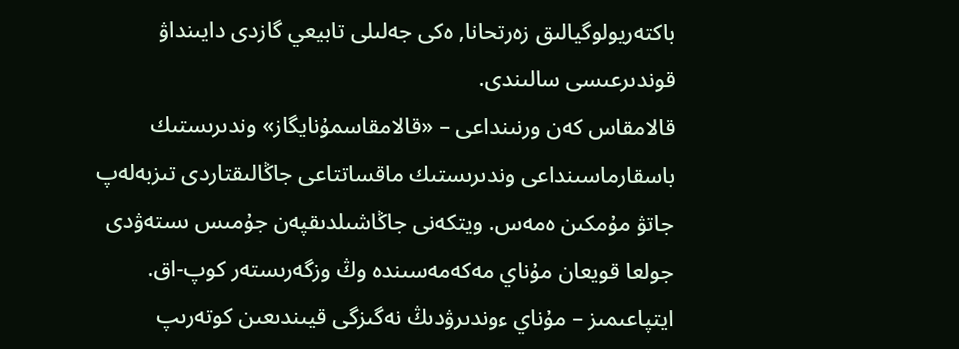باكتەريولوگيالىق زەرتحانا, ەكى جەلىلى تابيعي گازدى دايىنداۋ قوندىرعىسى سالىندى.
قالامقاس كەن ورنىنداعى – «قالامقاسمۇنايگاز» وندىرىستىك باسقارماسىنداعى وندىرىستىك ماقساتتاعى جاڭالىقتاردى تىزبەلەپ جاتۋ مۇمكىن ەمەس. ويتكەنى جاڭاشىلدىقپەن جۇمىس ىستەۋدى جولعا قويعان مۇناي مەكەمەسىندە وڭ وزگەرىستەر كوپ-اق. ايتپاعىمىز – مۇناي ءوندىرۋدىڭ نەگىزگى قيىندىعىن كوتەرىپ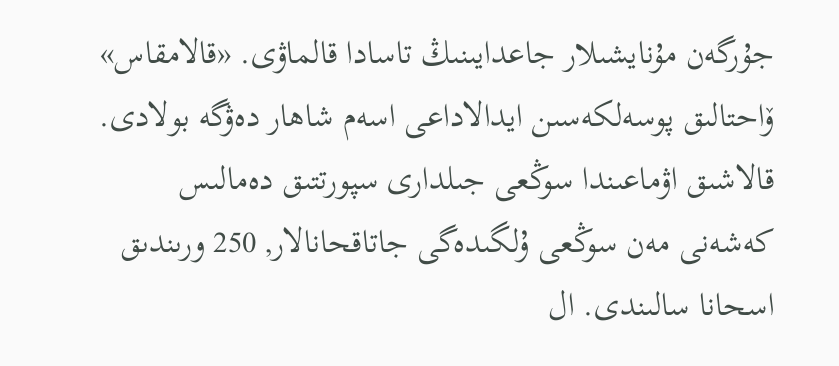جۇرگەن مۇنايشىلار جاعدايىنىڭ تاسادا قالماۋى. «قالامقاس» ۆاحتالىق پوسەلكەسىن ايدالاداعى اسەم شاھار دەۋگە بولادى. قالاشىق اۋماعىندا سوڭعى جىلدارى سپورتتىق دەمالىس كەشەنى مەن سوڭعى ۇلگىدەگى جاتاقحانالار, 250 ورىندىق اسحانا سالىندى. ال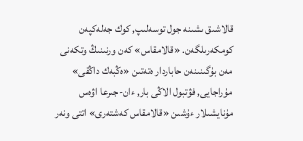قالاشىق ىشىنە جول توسەلىپ, كوك جەلەكپەن كومكەرىلگەن. «قالامقاس» كەن ورنىنىڭ وتكەنى مەن بۇگىنىنەن حاباردار ەتەتىن «ەڭبەك داڭقى» مۇراجايى, فۋتبول الاڭى بار, ءان-جىرعا اۋەس مۇنايشىلار ءۇشىن «قالامقاس كەشتەرى» اتتى ونەر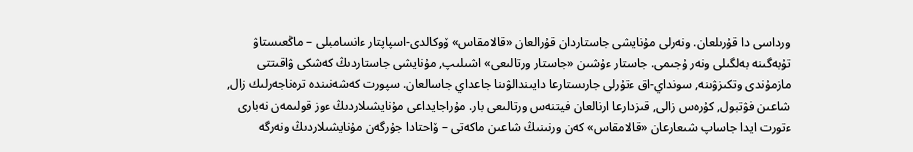ورداسى دا قۇرىلعان. ونەرلى مۇنايشى جاستاردان قۇرالعان «قالامقاس» ۆوكالدى-اسپاپتار ءانسامبلى – ماڭعىستاۋ تۇبەگىنە بەلگىلى ونەر ۇجىمى. جاستار ءۇشىن «جاستار ورتالىعى» اشىلىپ, مۇنايشى جاستاردىڭ كەشكى ۋاقىتتى مازمۇندى وتكىزۋىنە, سونداي-اق ءتۇرلى جارىستارعا دايىندالۋىنا جاعداي جاسالعان. سپورت كەشەنىندە ترەناجەرلىك زال, شاعىن فۋتبول, كۇرەس زالى, قىزدارعا ارنالعان فيتنەس ورتالىعى بار. مۇراجايداعى مۇنايشىلاردىڭ ءوز قولىمەن نەبارى ءتورت ايدا جاساپ شىعارعان «قالامقاس» كەن ورنىنىڭ شاعىن ماكەتى – ۆاحتادا جۇرگەن مۇنايشىلاردىڭ ونەرگە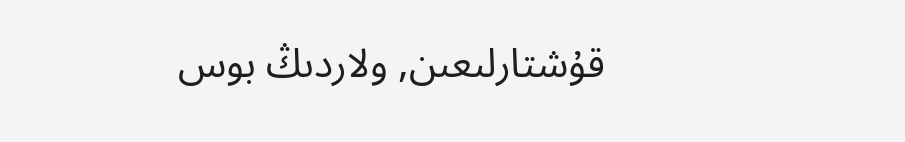قۇشتارلىعىن, ولاردىڭ بوس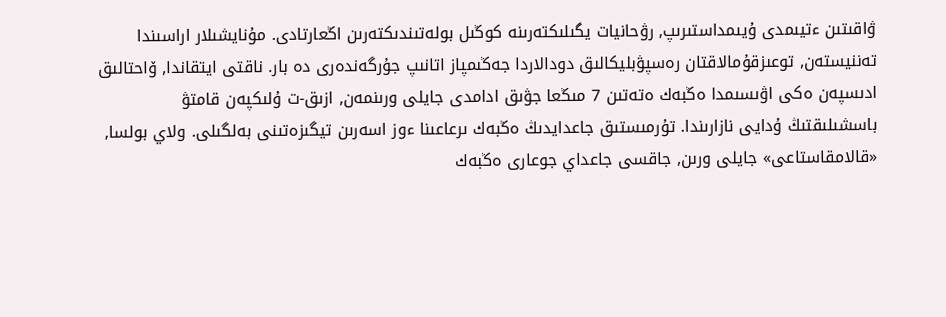ۋاقىتىن ءتيىمدى ۇيىمداستىرىپ, رۋحانيات يگىلىكتەرىنە كوڭىل بولەتىندىكتەرىن اڭعارتادى. مۇنايشىلار اراسىندا تەننيستەن, توعىزقۇمالاقتان رەسپۋبليكالىق دودالاردا جەڭىمپاز اتانىپ جۇرگەندەرى دە بار. ناقتى ايتقاندا, ۆاحتالىق ادىسپەن ەكى اۋىسىمدا ەڭبەك ەتەتىن 7 مىڭعا جۋىق ادامدى جايلى ورىنمەن, ازىق-ت ۇلىكپەن قامتۋ باسشىلىقتىڭ ۇدايى نازارىندا. تۇرمىستىق جاعدايدىڭ ەڭبەك ىرعاعىنا ءوز اسەرىن تيگىزەتىنى بەلگىلى. ولاي بولسا, «قالامقاستاعى» جايلى ورىن, جاقسى جاعداي جوعارى ەڭبەك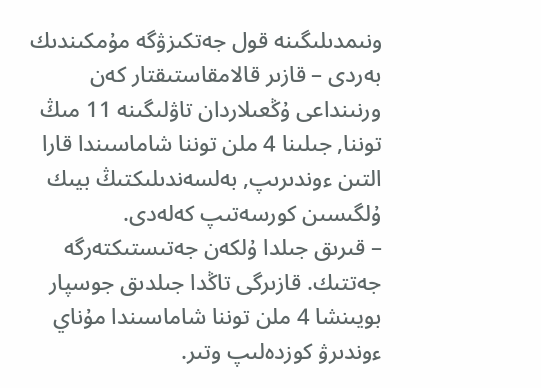ونىمدىلىگىنە قول جەتكىزۋگە مۇمكىندىك بەردى – قازىر قالامقاستىقتار كەن ورنىنداعى ۇڭعىلاردان تاۋلىگىنە 11 مىڭ توننا, جىلىنا 4 ملن توننا شاماسىندا قارا التىن ءوندىرىپ, بەلسەندىلىكتىڭ بيىك ۇلگىسىن كورسەتىپ كەلەدى.
– قىرىق جىلدا ۇلكەن جەتىستىكتەرگە جەتتىك. قازىرگى تاڭدا جىلدىق جوسپار بويىنشا 4 ملن توننا شاماسىندا مۇناي ءوندىرۋ كوزدەلىپ وتىر.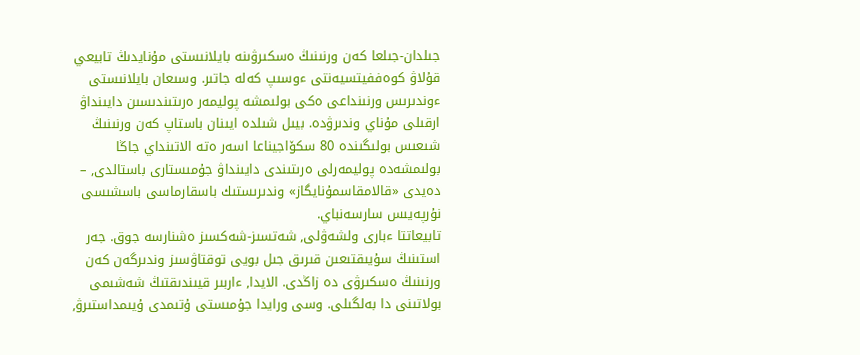جىلدان-جىلعا كەن ورنىنىڭ ەسكىرۋىنە بايلانىستى مۇنايدىڭ تابيعي قۇلاۋ كوەففيتسيەنتى ءوسىپ كەلە جاتىر. وسىعان بايلانىستى ءوندىرىس ورنىنداعى ەكى بولىمشە پوليمەر ەرىتىندىسىن دايىنداۋ ارقىلى مۇناي وندىرۋدە. بيىل شىلدە ايىنان باستاپ كەن ورنىنىڭ شىعىس بولىگىندە 80 سكۆاجيناعا اسەر ەتە الاتىنداي جاڭا بولىمشەدە پوليمەرلى ەرىتىندى دايىنداۋ جۇمىستارى باستالدى, – دەيدى «قالامقاسمۇنايگاز» وندىرىستىك باسقارماسى باسشىسى نۇرپەيىس سارسەنباي.
تابيعاتتا ءبارى ولشەۋلى, شەتسىز-شەكسىز ەشنارسە جوق. جەر استىنىڭ سۇيىقتىعىن قىرىق جىل بويى توقتاۋسىز وندىرگەن كەن ورنىنىڭ ەسكىرۋى دە زاڭدى. الايدا, ءاربىر قيىندىقتىڭ شەشىمى بولاتىنى دا بەلگىلى. وسى ورايدا جۇمىستى ۇتىمدى ۇيىمداستىرۋ,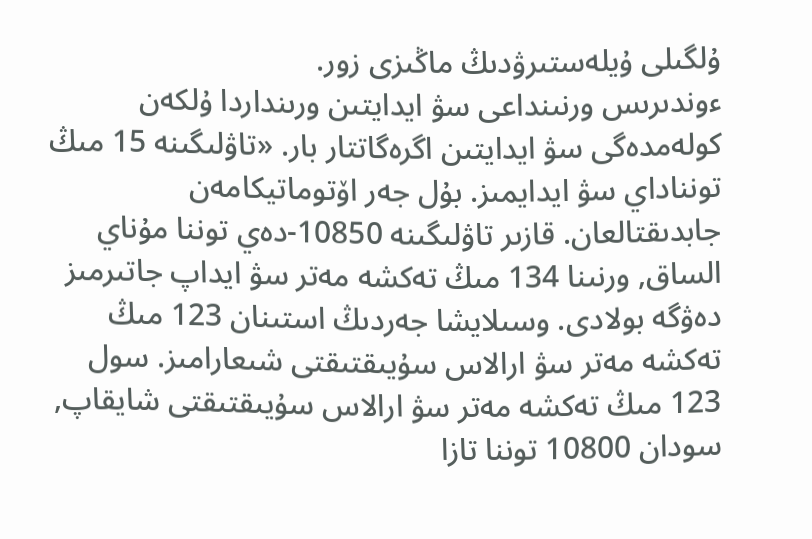ۇلگىلى ۇيلەستىرۋدىڭ ماڭىزى زور.
ءوندىرىس ورنىنداعى سۋ ايدايتىن ورىنداردا ۇلكەن كولەمدەگى سۋ ايدايتىن اگرەگاتتار بار. «تاۋلىگىنە 15 مىڭ تونناداي سۋ ايدايمىز. بۇل جەر اۆتوماتيكامەن جابدىقتالعان. قازىر تاۋلىگىنە 10850-دەي توننا مۇناي الساق, ورنىنا 134 مىڭ تەكشە مەتر سۋ ايداپ جاتىرمىز دەۋگە بولادى. وسىلايشا جەردىڭ استىنان 123 مىڭ تەكشە مەتر سۋ ارالاس سۇيىقتىقتى شىعارامىز. سول 123 مىڭ تەكشە مەتر سۋ ارالاس سۇيىقتىقتى شايقاپ, سودان 10800 توننا تازا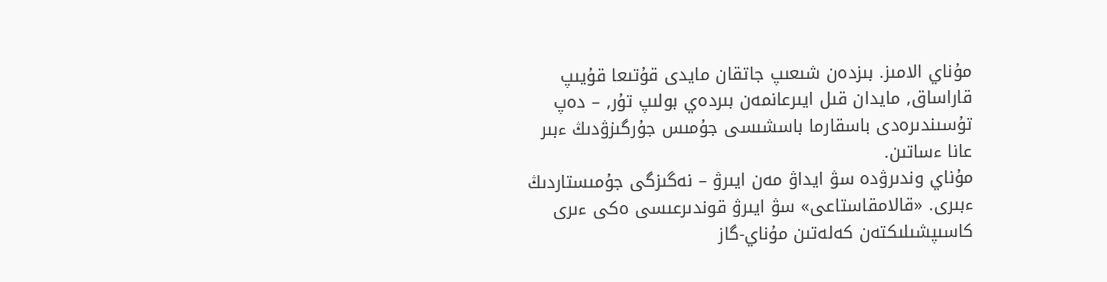مۇناي الامىز. بىزدەن شىعىپ جاتقان مايدى قۇتىعا قۇيىپ قاراساق, مايدان قىل ايىرعانمەن بىردەي بولىپ تۇر, – دەپ تۇسىندىرەدى باسقارما باسشىسى جۇمىس جۇرگىزۋدىڭ ءبىر عانا ءساتىن.
مۇناي وندىرۋدە سۋ ايداۋ مەن ايىرۋ – نەگىزگى جۇمىستاردىڭ ءبىرى. «قالامقاستاعى» سۋ ايىرۋ قوندىرعىسى ەكى ءىرى كاسىپشىلىكتەن كەلەتىن مۇناي-گاز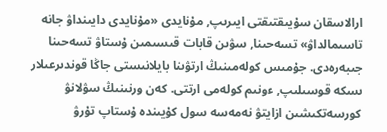ارالاسقان سۇيىقتىقتى ايىرىپ, مۇنايدى «مۇنايدى دايىنداۋ جانە تاسىمالداۋ» تسەحىنا, سۋىن قابات قىسىمىن ۇستاۋ تسەحىنا جىبەرەدى. جۇمىس كولەمىنىڭ ارتۋىنا بايلانىستى جاڭا قوندىرعىلار ىسكە قوسىلىپ, ءونىم كولەمى ارتتى. كەن ورنىنىڭ سۋلانۋ كورسەتكىشىن ازايتۋ نەمەسە سول كۇيىندە ۇستاپ تۇرۋ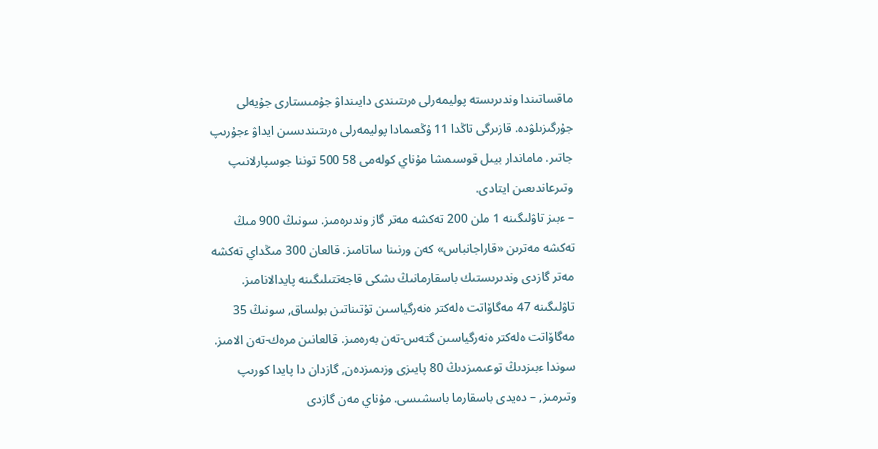ماقساتىندا وندىرىستە پوليمەرلى ەرىتىندى دايىنداۋ جۇمىستارى جۇيەلى جۇرگىزىلۋدە. قازىرگى تاڭدا 11 ۇڭعىمادا پوليمەرلى ەرىتىندىسىن ايداۋ ءجۇرىپ جاتىر. ماماندار بيىل قوسىمشا مۇناي كولەمى 58 500 توننا جوسپارلانىپ وتىرعاندىعىن ايتادى.
– ءبىز تاۋلىگىنە 1 ملن 200 تەكشە مەتر گاز وندىرەمىز. سونىڭ 900 مىڭ تەكشە مەترىن «قاراجانباس» كەن ورنىنا ساتامىز. قالعان 300 مىڭداي تەكشە مەتر گازدى وندىرىستىك باسقارمانىڭ ىشكى قاجەتتىلىگىنە پايدالانامىز. تاۋلىگىنە 47 مەگاۆاتت ەلەكتر ەنەرگياسىن تۇتىناتىن بولساق, سونىڭ 35 مەگاۆاتت ەلەكتر ەنەرگياسىن گتەس-تەن بەرەمىز. قالعانىن مرەك-تەن الامىز. سوندا ءبىزدىڭ توعىمىزدىڭ 80 پايىزى وزىمىزدەن, گازدان دا پايدا كورىپ وتىرمىز, – دەيدى باسقارما باسشىسى. مۇناي مەن گازدى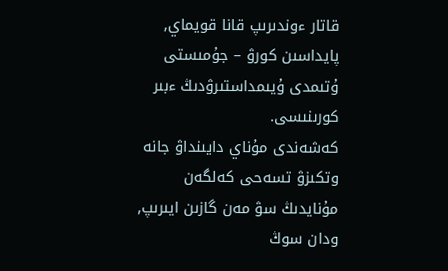قاتار ءوندىرىپ قانا قويماي, پايداسىن كورۋ – جۇمىستى ۇتىمدى ۇيىمداستىرۋدىڭ ءبىر كورىنىسى.
كەشەندى مۇناي دايىنداۋ جانە وتكىزۋ تسەحى كەلگەن مۇنايدىڭ سۋ مەن گازىن ايىرىپ, ودان سوڭ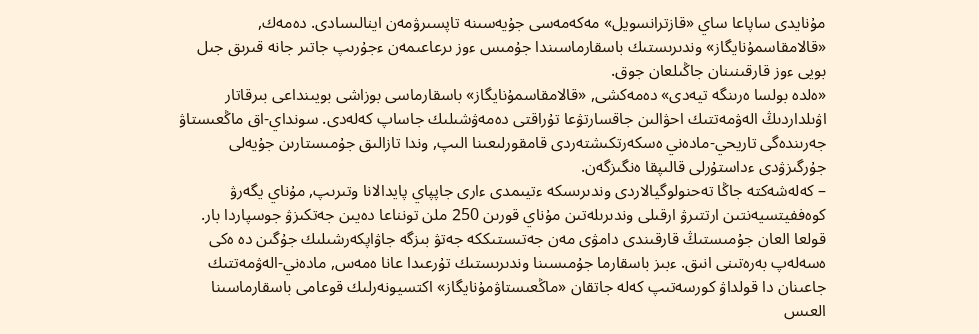مۇنايدى ساپاعا ساي «قازترانسويل» مەكەمەسى جۇيەسىنە تاپسىرۋمەن اينالىسادى. دەمەك, «قالامقاسمۇنايگاز» وندىرىستىك باسقارماسىندا جۇمىس ءوز ىرعاعىمەن ءجۇرىپ جاتىر جانە قىرىق جىل بويى ءوز قارقىنىنان جاڭىلعان جوق.
«ەلدە بولسا ەرىنگە تيەدى» دەمەكشى, «قالامقاسمۇنايگاز» باسقارماسى بوزاشى بويىنداعى بىرقاتار اۋىلداردىڭ الەۋمەتتىك احۋالىن جاقسارتۋعا تۇراقتى دەمەۋشىلىك جاساپ كەلەدى. سونداي-اق ماڭعىستاۋ جەرىندەگى تاريحي-مادەني ەسكەرتكىشتەردى قامقورلىعىنا الىپ, وندا تازالىق جۇمىستارىن جۇيەلى جۇرگىزۋدى ءداستۇرلى قالىپقا ەنگىزگەن.
– كەلەشەكتە جاڭا تەحنولوگيالاردى وندىرىسكە ءتيىمدى ءارى جاپپاي پايدالانا وتىرىپ, مۇناي يگەرۋ كوەففيتسيەنتىن ارتتىرۋ ارقىلى وندىرىلەتىن مۇناي قورىن 250 ملن تونناعا دەيىن جەتكىزۋ جوسپاردا بار. قولعا العان جۇمىستىڭ قارقىندى دامۋى مەن جەتىستىككە جەتۋ بىزگە جاۋاپكەرشىلىك جۇگىن دە ەكى ەسەلەپ بەرەتىنى انىق. ءبىز باسقارما جۇمىسىنا وندىرىستىك تۇرعىدا عانا ەمەس, مادەني-الەۋمەتتىك جاعىنان دا قولداۋ كورسەتىپ كەلە جاتقان «ماڭعىستاۋمۇنايگاز» اكتسيونەرلىك قوعامى باسقارماسىنا العىس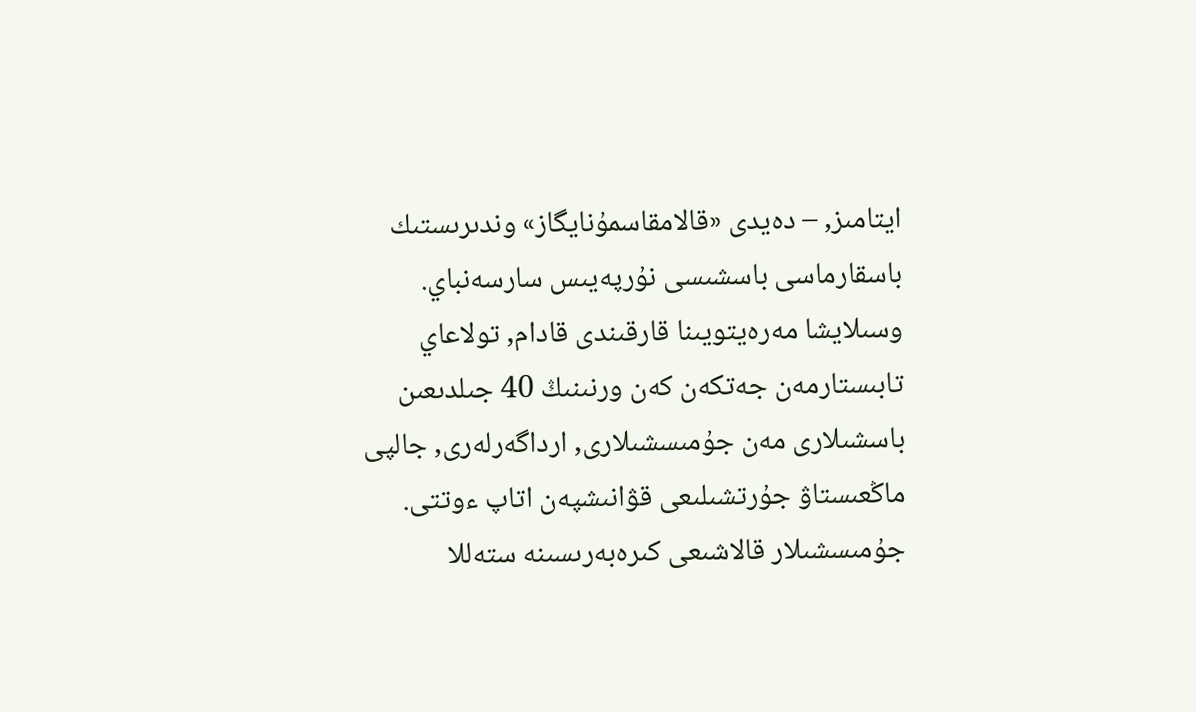ايتامىز, – دەيدى «قالامقاسمۇنايگاز» وندىرىستىك باسقارماسى باسشىسى نۇرپەيىس سارسەنباي.
وسىلايشا مەرەيتويىنا قارقىندى قادام, تولاعاي تابىستارمەن جەتكەن كەن ورنىنىڭ 40 جىلدىعىن باسشىلارى مەن جۇمىسشىلارى, ارداگەرلەرى, جالپى ماڭعىستاۋ جۇرتشىلىعى قۋانىشپەن اتاپ ءوتتى. جۇمىسشىلار قالاشىعى كىرەبەرىسىنە ستەللا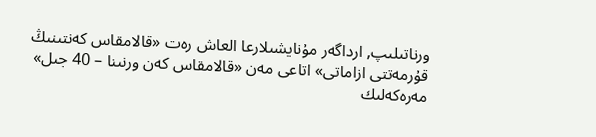ورناتىلىپ, ارداگەر مۇنايشىلارعا العاش رەت «قالامقاس كەنتىنىڭ قۇرمەتتى ازاماتى» اتاعى مەن «قالامقاس كەن ورنىنا – 40 جىل» مەرەكەلىك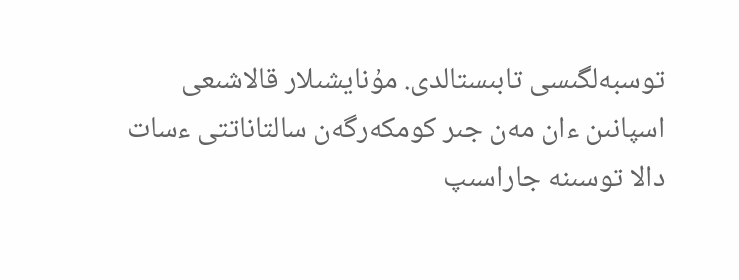توسبەلگىسى تابىستالدى. مۇنايشىلار قالاشىعى اسپانىن ءان مەن جىر كومكەرگەن سالتاناتتى ءسات دالا توسىنە جاراسىپ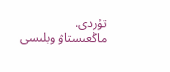تۇردى.
ماڭعىستاۋ وبلىسى